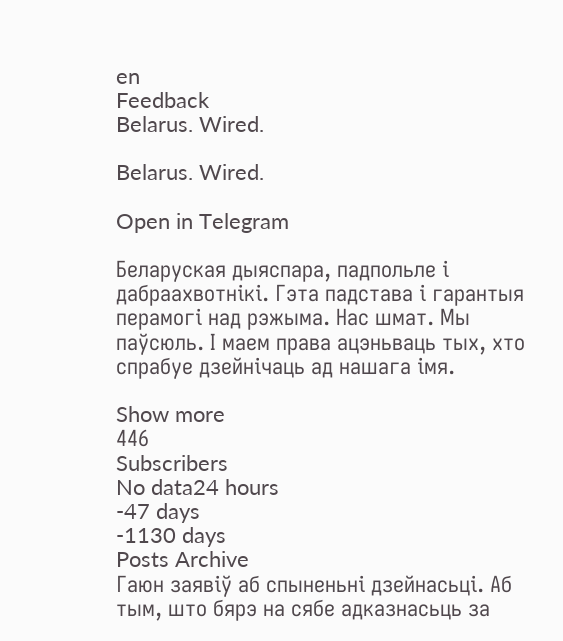en
Feedback
Belarus. Wired.

Belarus. Wired.

Open in Telegram

Беларуская дыяспара, падпольле і дабраахвотнікі. Гэта падстава і гарантыя перамогі над рэжыма. Нас шмат. Мы паўсюль. І маем права ацэньваць тых, хто спрабуе дзейнічаць ад нашага імя.

Show more
446
Subscribers
No data24 hours
-47 days
-1130 days
Posts Archive
Гаюн заявіў аб спыненьні дзейнасьці. Аб тым, што бярэ на сябе адказнасьць за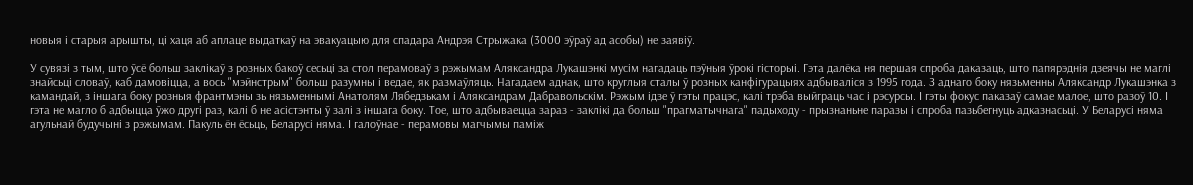новыя і старыя арышты, ці хаця аб аплаце выдаткаў на эвакуацыю для спадара Андрэя Стрыжака (3000 эўраў ад асобы) не заявіў.

У сувязі з тым, што ўсё больш заклікаў з розных бакоў сесьці за стол перамоваў з рэжымам Аляксандра Лукашэнкі мусім нагадаць пэўныя ўрокі гісторыі. Гэта далёка ня першая спроба даказаць, што папярэднія дзеячы не маглі знайсьці словаў, каб дамовіцца, а вось "мэйнстрым" больш разумны і ведае, як размаўляць. Нагадаем аднак, што круглыя сталы ў розных канфігурацыях адбываліся з 1995 года. З аднаго боку нязьменны Аляксандр Лукашэнка з камандай, з іншага боку розныя франтмэны зь нязьменнымі Анатолям Лябедзькам і Аляксандрам Дабравольскім. Рэжым ідзе ў гэты працэс, калі трэба выйграць час і рэсурсы. І гэты фокус паказаў самае малое, што разоў 10. І гэта не магло б адбыцца ўжо другі раз, калі б не асістэнты ў залі з іншага боку. Тое, што адбываецца зараз - заклікі да больш "прагматычнага" падыходу - прызнаньне паразы і спроба пазьбегнуць адказнасьці. У Беларусі няма агульнай будучыні з рэжымам. Пакуль ён ёсьць, Беларусі няма. І галоўнае - перамовы магчымы паміж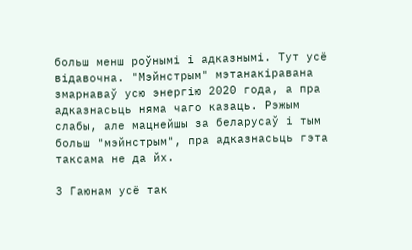больш менш роўнымі і адказнымі. Тут усё відавочна. "Мэйнстрым" мэтанакіравана змарнаваў усю энергію 2020 года, а пра адказнасьць няма чаго казаць. Рэжым слабы, але мацнейшы за беларусаў і тым больш "мэйнстрым", пра адказнасьць гэта таксама не да йх.

З Гаюнам усё так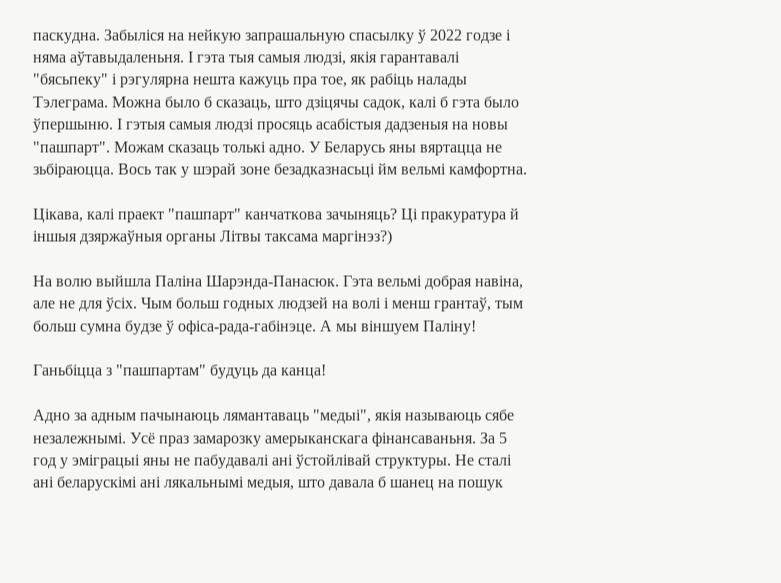паскудна. Забыліся на нейкую запрашальную спасылку ў 2022 годзе і няма аўтавыдаленьня. І гэта тыя самыя людзі, якія гарантавалі "бясьпеку" і рэгулярна нешта кажуць пра тое, як рабіць налады Тэлеграма. Можна было б сказаць, што дзіцячы садок, калі б гэта было ўпершыню. І гэтыя самыя людзі просяць асабістыя дадзеныя на новы "пашпарт". Можам сказаць толькі адно. У Беларусь яны вяртацца не зьбіраюцца. Вось так у шэрай зоне безадказнасьці йм вельмі камфортна.

Цікава, калі праект "пашпарт" канчаткова зачыняць? Ці пракуратура й іншыя дзяржаўныя органы Літвы таксама маргінэз?)

На волю выйшла Паліна Шарэнда-Панасюк. Гэта вельмі добрая навіна, але не для ўсіх. Чым больш годных людзей на волі і менш грантаў, тым больш сумна будзе ў офіса-рада-габінэце. А мы віншуем Паліну!

Ганьбіцца з "пашпартам" будуць да канца!

Адно за адным пачынаюць лямантаваць "медыі", якія называюць сябе незалежнымі. Усё праз замарозку амерыканскага фінансаваньня. За 5 год у эміграцыі яны не пабудавалі ані ўстойлівай структуры. Не сталі ані беларускімі ані лякальнымі медыя, што давала б шанец на пошук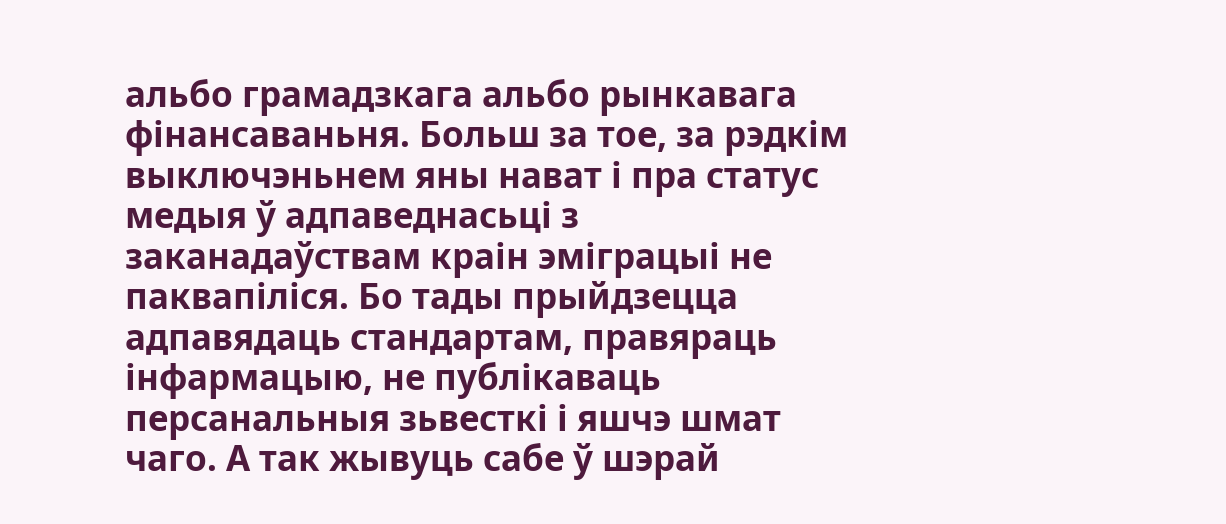альбо грамадзкага альбо рынкавага фінансаваньня. Больш за тое, за рэдкім выключэньнем яны нават і пра статус медыя ў адпаведнасьці з заканадаўствам краін эміграцыі не паквапіліся. Бо тады прыйдзецца адпавядаць стандартам, правяраць інфармацыю, не публікаваць персанальныя зьвесткі і яшчэ шмат чаго. А так жывуць сабе ў шэрай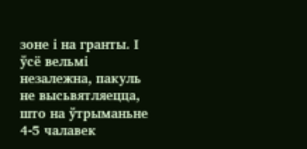зоне і на гранты. І ўсё вельмі незалежна, пакуль не высьвятляецца, што на ўтрыманьне 4-5 чалавек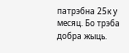патрэбна 25к у месяц. Бо трэба добра жыць.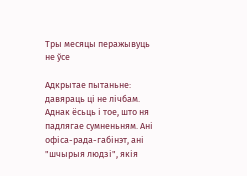Тры месяцы перажывуць не ўсе

Адкрытае пытаньне: давяраць ці не лічбам. Аднак ёсьць і тое, што ня падлягае сумненьням. Ані офіса-рада-габінэт, ані "шчырыя людзі", якія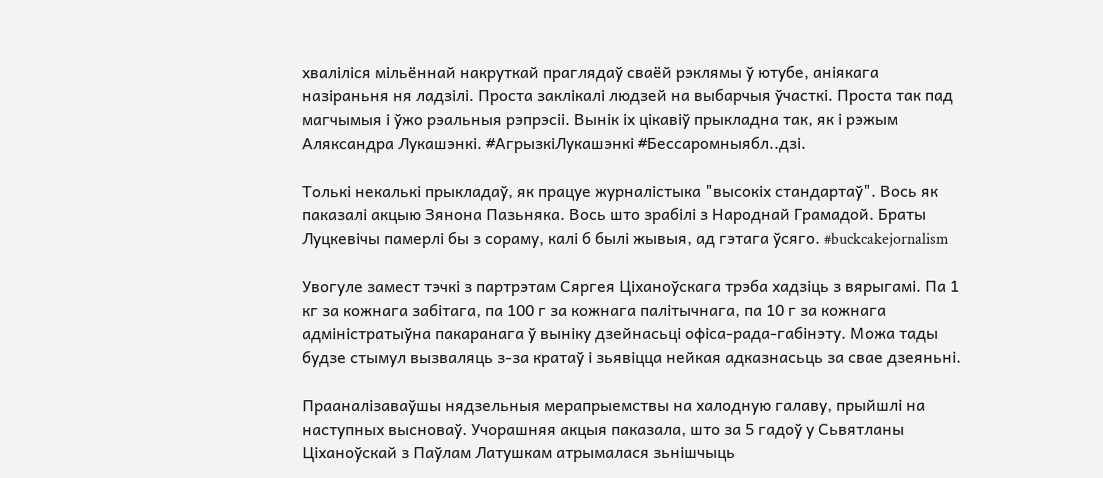хваліліся мільённай накруткай праглядаў сваёй рэклямы ў ютубе, аніякага назіраньня ня ладзілі. Проста заклікалі людзей на выбарчыя ўчасткі. Проста так пад магчымыя і ўжо рэальныя рэпрэсіі. Вынік іх цікавіў прыкладна так, як і рэжым Аляксандра Лукашэнкі. #АгрызкіЛукашэнкі #Бессаромныябл..дзі.

Толькі некалькі прыкладаў, як працуе журналістыка "высокіх стандартаў". Вось як паказалі акцыю Зянона Пазьняка. Вось што зрабілі з Народнай Грамадой. Браты Луцкевічы памерлі бы з сораму, калі б былі жывыя, ад гэтага ўсяго. #buckcakejornalism

Увогуле замест тэчкі з партрэтам Сяргея Ціханоўскага трэба хадзіць з вярыгамі. Па 1 кг за кожнага забітага, па 100 г за кожнага палітычнага, па 10 г за кожнага адміністратыўна пакаранага ў выніку дзейнасьці офіса-рада-габінэту. Можа тады будзе стымул вызваляць з-за кратаў і зьявіцца нейкая адказнасьць за свае дзеяньні.

Прааналізаваўшы нядзельныя мерапрыемствы на халодную галаву, прыйшлі на наступных высноваў. Учорашняя акцыя паказала, што за 5 гадоў у Сьвятланы Ціханоўскай з Паўлам Латушкам атрымалася зьнішчыць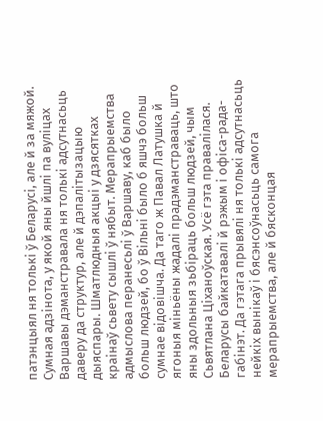патэнцыял ня толькі ў Беларусі, але й за мяжой. Сумная адзінота, у якой яны йшлі па вуліцах Варшавы дэманстравала ня толькі адсутнасьць даверу да структур, але й дэпалітызацыю дыяспары. Шматлюдныя акцыі у дзясятках краінаў сьвету сышлі ў нябыт. Мерапрыемства адмыслова перанесьлі ў Варшаву, каб было больш людзей, бо ў Вільні было б яшчэ больш сумнае відовішча. Да таго ж Павал Латушка й ягоныя міньёны жадалі прадэманстраваць, што яны здольныя зьбіраць больш людзей, чым Сьвятлана Ціханоўская. Усё гэта правалілася. Беларусы байкатавалі й рэжым і офіса-рада-габінэт. Да гэтага прывялі ня толькі адсутнасьць нейкіх вынікаў і бясэнсоўнасьць самога мерапрыемства, але й бясконцая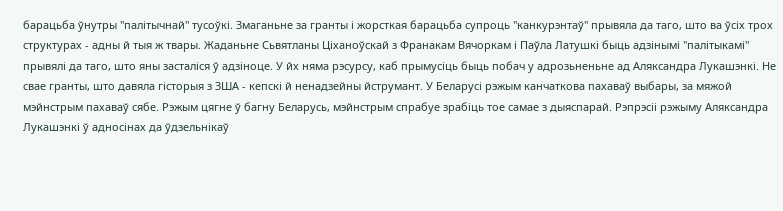барацьба ўнутры "палітычнай" тусоўкі. Змаганьне за гранты і жорсткая барацьба супроць "канкурэнтаў" прывяла да таго, што ва ўсіх трох структурах - адны й тыя ж твары. Жаданьне Сьвятланы Ціханоўскай з Франакам Вячоркам і Паўла Латушкі быць адзінымі "палітыкамі" прывялі да таго, што яны засталіся ў адзіноце. У йх няма рэсурсу, каб прымусіць быць побач у адрозьненьне ад Аляксандра Лукашэнкі. Не свае гранты, што давяла гісторыя з ЗША - кепскі й ненадзейны йструмант. У Беларусі рэжым канчаткова пахаваў выбары, за мяжой мэйнстрым пахаваў сябе. Рэжым цягне ў багну Беларусь, мэйнстрым спрабуе зрабіць тое самае з дыяспарай. Рэпрэсіі рэжыму Аляксандра Лукашэнкі ў адносінах да ўдзельнікаў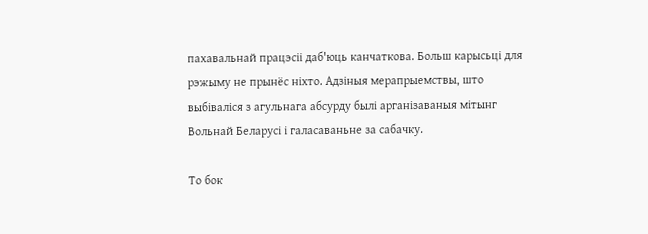пахавальнай працэсіі даб'юць канчаткова. Больш карысьці для рэжыму не прынёс ніхто. Адзіныя мерапрыемствы, што выбіваліся з агульнага абсурду былі арганізаваныя мітынг Вольнай Беларусі і галасаваньне за сабачку.

То бок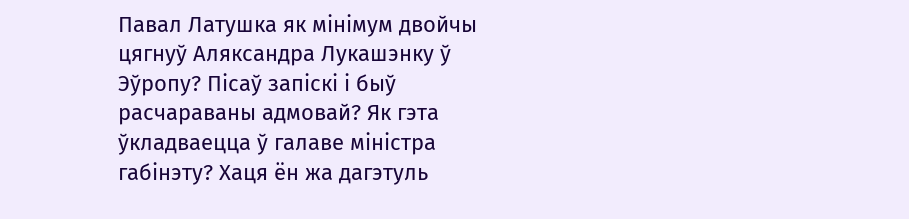Павал Латушка як мінімум двойчы цягнуў Аляксандра Лукашэнку ў Эўропу? Пісаў запіскі і быў расчараваны адмовай? Як гэта ўкладваецца ў галаве міністра габінэту? Хаця ён жа дагэтуль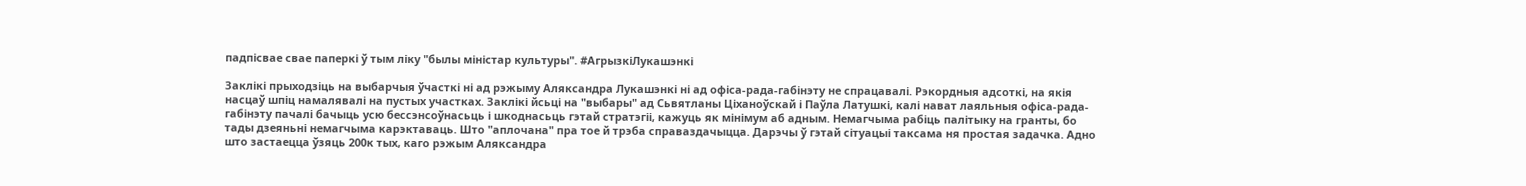падпісвае свае паперкі ў тым ліку "былы міністар культуры". #АгрызкіЛукашэнкі

Заклікі прыходзіць на выбарчыя ўчасткі ні ад рэжыму Аляксандра Лукашэнкі ні ад офіса-рада-габінэту не спрацавалі. Рэкордныя адсоткі, на якія насцаў шпіц намалявалі на пустых участках. Заклікі йсьці на "выбары" ад Сьвятланы Ціханоўскай і Паўла Латушкі, калі нават лаяльныя офіса-рада-габінэту пачалі бачыць усю бессэнсоўнасьць і шкоднасьць гэтай стратэгіі, кажуць як мінімум аб адным. Немагчыма рабіць палітыку на гранты, бо тады дзеяньні немагчыма карэктаваць. Што "аплочана" пра тое й трэба справаздачыцца. Дарэчы ў гэтай сітуацыі таксама ня простая задачка. Адно што застаецца ўзяць 200к тых, каго рэжым Аляксандра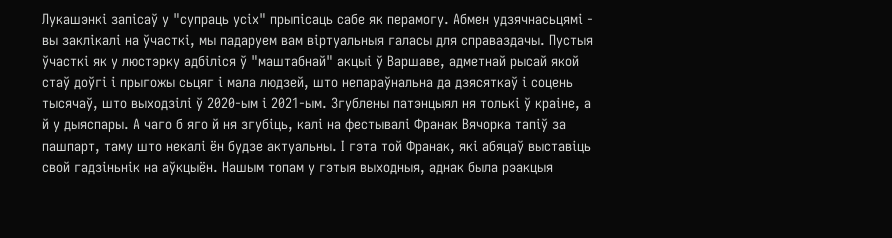Лукашэнкі запісаў у "супраць усіх" прыпісаць сабе як перамогу. Абмен удзячнасьцямі - вы заклікалі на ўчасткі, мы падаруем вам віртуальныя галасы для справаздачы. Пустыя ўчасткі як у люстэрку адбіліся ў "маштабнай" акцыі ў Варшаве, адметнай рысай якой стаў доўгі і прыгожы сьцяг і мала людзей, што непараўнальна да дзясяткаў і соцень тысячаў, што выходзілі ў 2020-ым і 2021-ым. Згублены патэнцыял ня толькі ў краіне, а й у дыяспары. А чаго б яго й ня згубіць, калі на фестывалі Франак Вячорка тапіў за пашпарт, таму што некалі ён будзе актуальны. І гэта той Франак, які абяцаў выставіць свой гадзіньнік на аўкцыён. Нашым топам у гэтыя выходныя, аднак была рэакцыя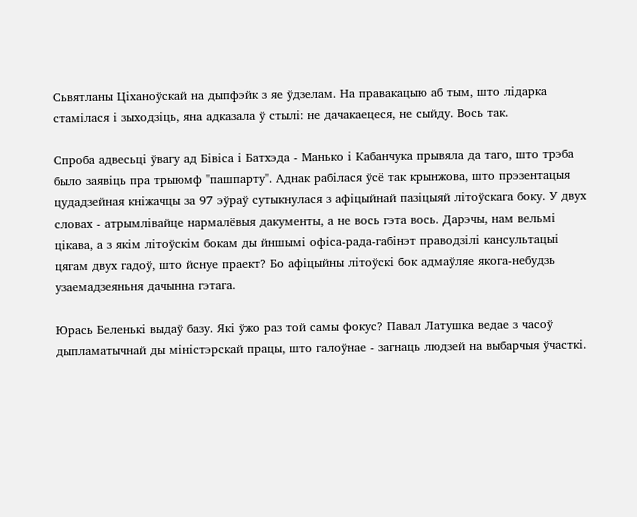Сьвятланы Ціханоўскай на дыпфэйк з яе ўдзелам. На правакацыю аб тым, што лідарка стамілася і зыходзіць, яна адказала ў стылі: не дачакаецеся, не сыйду. Вось так.

Спроба адвесьці ўвагу ад Бівіса і Батхэда - Манько і Кабанчука прывяла да таго, што трэба было заявіць пра трыюмф "пашпарту". Аднак рабілася ўсё так крынжова, што прэзентацыя цудадзейная кніжачцы за 97 эўраў сутыкнулася з афіцыйнай пазіцыяй літоўскага боку. У двух словах - атрымлівайце нармалёвыя дакументы, а не вось гэта вось. Дарэчы, нам вельмі цікава, а з якім літоўскім бокам ды йншымі офіса-рада-габінэт праводзілі кансультацыі цягам двух гадоў, што йснуе праект? Бо афіцыйны літоўскі бок адмаўляе якога-небудзь узаемадзеяньня дачынна гэтага.

Юрась Беленькі выдаў базу. Які ўжо раз той самы фокус? Павал Латушка ведае з часоў дыпламатычнай ды міністэрскай працы, што галоўнае - загнаць людзей на выбарчыя ўчасткі.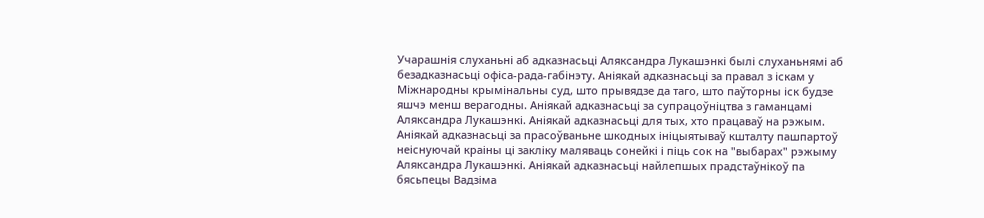Учарашнія слуханьні аб адказнасьці Аляксандра Лукашэнкі былі слуханьнямі аб безадказнасьці офіса-рада-габінэту. Аніякай адказнасьці за правал з іскам у Міжнародны крымінальны суд, што прывядзе да таго, што паўторны іск будзе яшчэ менш верагодны. Аніякай адказнасьці за супрацоўніцтва з гаманцамі Аляксандра Лукашэнкі. Аніякай адказнасьці для тых, хто працаваў на рэжым. Аніякай адказнасьці за прасоўваньне шкодных ініцыятываў кшталту пашпартоў неіснуючай краіны ці закліку маляваць сонейкі і піць сок на "выбарах" рэжыму Аляксандра Лукашэнкі. Аніякай адказнасьці найлепшых прадстаўнікоў па бясьпецы Вадзіма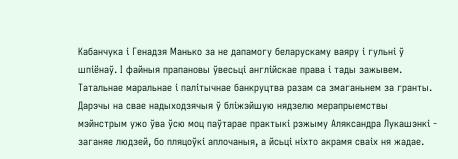Кабанчука і Генадзя Манько за не дапамогу беларускаму ваяру і гульні ў шпіёнаў. І файныя прапановы ўвесьці англійскае права і тады зажывем. Татальнае маральнае і палітычнае банкруцтва разам са змаганьнем за гранты. Дарэчы на свае надыходзячыя ў бліжэйшую нядзелю мерапрыемствы мэйнстрым ужо ўва ўсю моц паўтарае практыкі рэжыму Аляксандра Лукашэнкі - заганяе людзей, бо пляцоўкі аплочаныя, а йсьці ніхто акрамя сваіх ня жадае.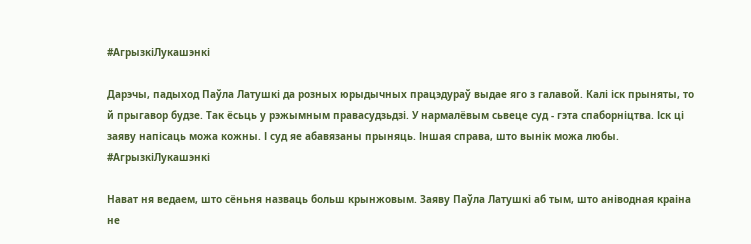#АгрызкіЛукашэнкі

Дарэчы, падыход Паўла Латушкі да розных юрыдычных працэдураў выдае яго з галавой. Калі іск прыняты, то й прыгавор будзе. Так ёсьць у рэжымным правасудзьдзі. У нармалёвым сьвеце суд - гэта спаборніцтва. Іск ці заяву напісаць можа кожны. І суд яе абавязаны прыняць. Іншая справа, што вынік можа любы. #АгрызкіЛукашэнкі

Нават ня ведаем, што сёньня назваць больш крынжовым. Заяву Паўла Латушкі аб тым, што аніводная краіна не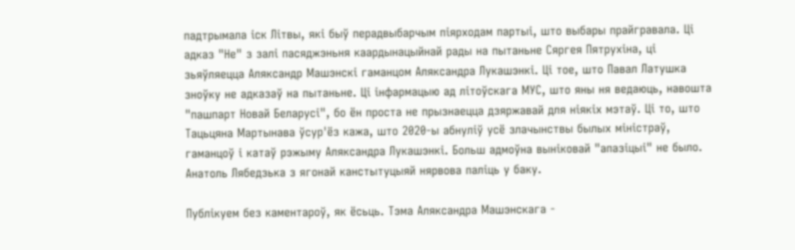падтрымала іск Літвы, які быў перадвыбарчым піярходам партыі, што выбары прайгравала. Ці адказ "Не" з залі пасяджэньня каардынацыйнай рады на пытаньне Сяргея Пятрухіна, ці зьяўляецца Аляксандр Машэнскі гаманцом Аляксандра Лукашэнкі. Ці тое, што Павал Латушка зноўку не адказаў на пытаньне. Ці інфармацыю ад літоўскага МУС, што яны ня ведаюць, навошта "пашпарт Новай Беларусі", бо ён проста не прызнаецца дзяржавай для ніякіх мэтаў. Ці то, што Тацьцяна Мартынава ўсур'ёз кажа, што 2020-ы абнуліў усё злачынствы былых міністраў, гаманцоў і катаў рэжыму Аляксандра Лукашэнкі. Больш адмоўна выніковай "апазіцыі" не было. Анатоль Лябедзька з ягонай канстытуцыяй нярвова паліць у баку.

Публікуем без каментароў, як ёсьць. Тэма Аляксандра Машэнскага -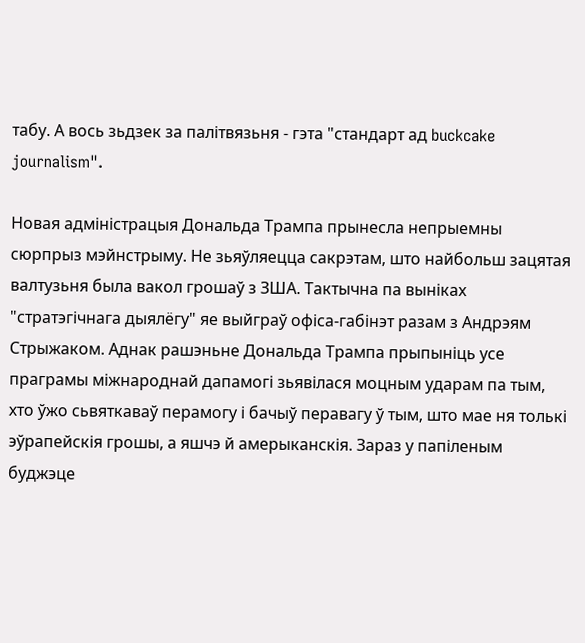табу. А вось зьдзек за палітвязьня - гэта "стандарт ад buckcake journalism".

Новая адміністрацыя Дональда Трампа прынесла непрыемны сюрпрыз мэйнстрыму. Не зьяўляецца сакрэтам, што найбольш зацятая валтузьня была вакол грошаў з ЗША. Тактычна па выніках "стратэгічнага дыялёгу" яе выйграў офіса-габінэт разам з Андрэям Стрыжаком. Аднак рашэньне Дональда Трампа прыпыніць усе праграмы міжнароднай дапамогі зьявілася моцным ударам па тым, хто ўжо сьвяткаваў перамогу і бачыў перавагу ў тым, што мае ня толькі эўрапейскія грошы, а яшчэ й амерыканскія. Зараз у папіленым буджэце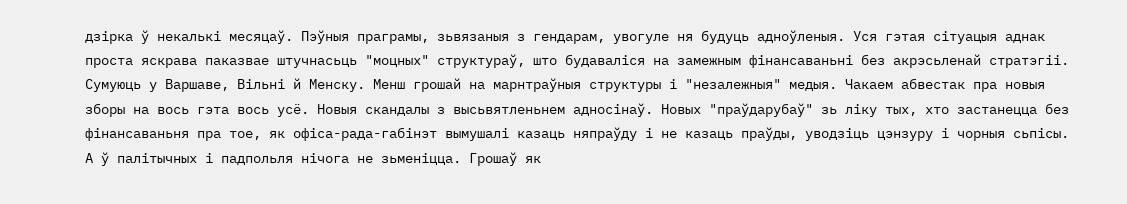дзірка ў некалькі месяцаў. Пэўныя праграмы, зьвязаныя з гендарам, увогуле ня будуць адноўленыя. Уся гэтая сітуацыя аднак проста яскрава паказвае штучнасьць "моцных" структураў, што будаваліся на замежным фінансаваньні без акрэсьленай стратэгіі. Сумуюць у Варшаве, Вільні й Менску. Менш грошай на марнтраўныя структуры і "незалежныя" медыя. Чакаем абвестак пра новыя зборы на вось гэта вось усё. Новыя скандалы з высьвятленьнем адносінаў. Новых "праўдарубаў" зь ліку тых, хто застанецца без фінансаваньня пра тое, як офіса-рада-габінэт вымушалі казаць няпраўду і не казаць праўды, уводзіць цэнзуру і чорныя сьпісы. А ў палітычных і падпольля нічога не зьменіцца. Грошаў як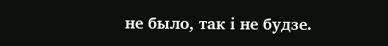не было, так і не будзе.